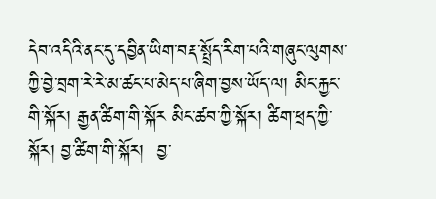དེབ་འདིའི་ནང་དུ་དབྱིན་ཡིག་བརྡ་སྤྲོད་རིག་པའི་གཞུང་ལུགས་ཀྱི་བྱེ་བྲག་རེ་རེ་མ་ཚང་པ་མེད་པ་ཞིག་བྱས་ཡོད་ལ། མིང་རྐྱང་གི་སྐོར། རྒྱན་ཚིག་གི་སྐོར མིང་ཚབ་ཀྱི་སྐོར། ཚིག་ཕྲད་ཀྱི་སྐོར། བྱ་ཚིག་གི་སྐོར།  བྱ་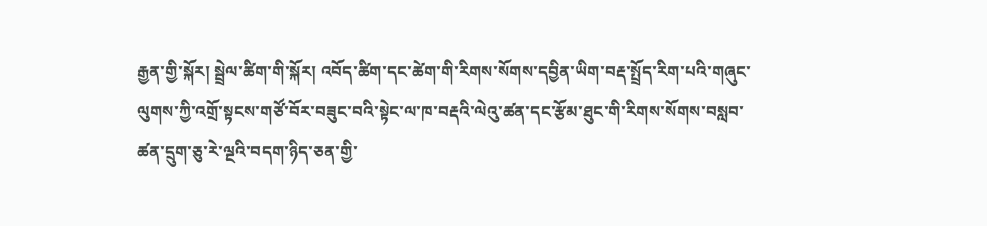རྒྱན་གྱི་སྐོར། སྦྲེལ་ཚིག་གི་སྐོར། འབོད་ཚིག་དང་ཚེག་གི་རིགས་སོགས་དབྱིན་ཡིག་བརྡ་སྤྲོད་རིག་པའི་གཞུང་ལུགས་ཀྱི་འགྲོ་སྟངས་གཙོ་བོར་བཟུང་བའི་སྟེང་ལ་ཁ་བརྡའི་ལེའུ་ཚན་དང་རྩོམ་ཐུང་གི་རིགས་སོགས་བསླབ་ཚན་དྲུག་ཅུ་རེ་ལྔའི་བདག་ཉིད་ཅན་གྱི་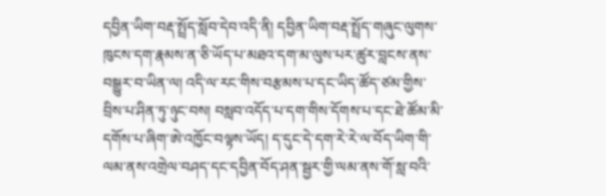དབྱིན་ཡིག་བརྡ་སྤྲོད་སློབ་དེབ་འདི་ནི། དབྱིན་ཡིག་བརྡ་སྤྲོད་གཞུང་ལུགས་ཁུངས་དག་རྣམས་ན་ཅི་ཡོད་པ་མཐའ་དག་མ་ལུས་པར་ཚུར་བླངས་ནས་བསྒྱུར་བ་ཡིན་ལ། འདི་ལ་རང་གིས་བརྩམས་པ་དང་ཡིད་ཚོད་ཙམ་གྱིས་བྲིས་པ་ཤིན་ཏུ་ཉུང་བས། བསླབ་འདོད་པ་དག་གིས་དོགས་པ་དང་ཐེ་ཚོམ་མི་དགོས་པ་ཞིག་ཨེ་འཁྱོང་བལྟས་ཡོད། ད་དུང་དེ་དག་རེ་རེ་ལ་བོད་ཡིག་གི་ལམ་ནས་འགྲེལ་བཤད་དང་དབྱིན་བོད་ཤན་སྦྱར་གྱི་ལམ་ནས་གོ་སླ་བའི་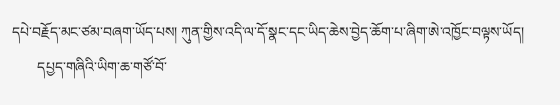དཔེ་བརྗོད་མང་ཙམ་བཞག་ཡོད་པས། ཀུན་གྱིས་འདི་ལ་དོ་སྣང་དང་ཡིད་ཆེས་བྱེད་ཆོག་པ་ཞིག་ཨེ་འཁྱོང་བལྟས་ཡོད།
       དཔྱད་གཞིའི་ཡིག་ཆ་གཙོ་བོ་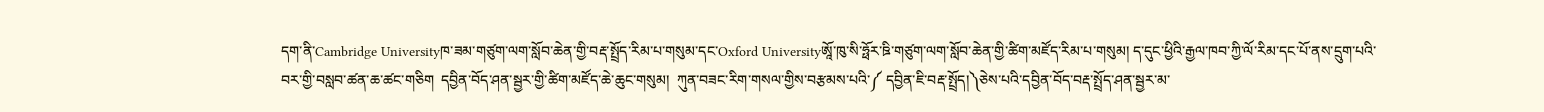དག་ནི་Cambridge Universityཁ་ཟམ་གཙུག་ལག་སློབ་ཆེན་གྱི་བརྡ་སྤྲོད་རིམ་པ་གསུམ་དང་Oxford Universityཨཱོ་ཁུ་སི་ཧྥོར་ཋི་གཙུག་ལག་སློབ་ཆེན་གྱི་ཚིག་མཛོད་རིམ་པ་གསུམ། ད་དུང་ཕྱིའི་རྒྱལ་ཁབ་ཀྱི་ལོ་རིམ་དང་པོ་ནས་དྲུག་པའི་བར་གྱི་བསླབ་ཚན་ཆ་ཚང་གཅིག  དབྱིན་བོད་ཤན་སྦྱར་གྱི་ཚིག་མཛོད་ཆེ་ཆུང་གསུམ།  ཀུན་བཟང་རིག་གསལ་གྱིས་བརྩམས་པའི་༼ དབྱིན་ཇི་བརྡ་སྤྲོད།༽ཅེས་པའི་དབྱིན་བོད་བརྡ་སྤྲོད་ཤན་སྦྱར་མ་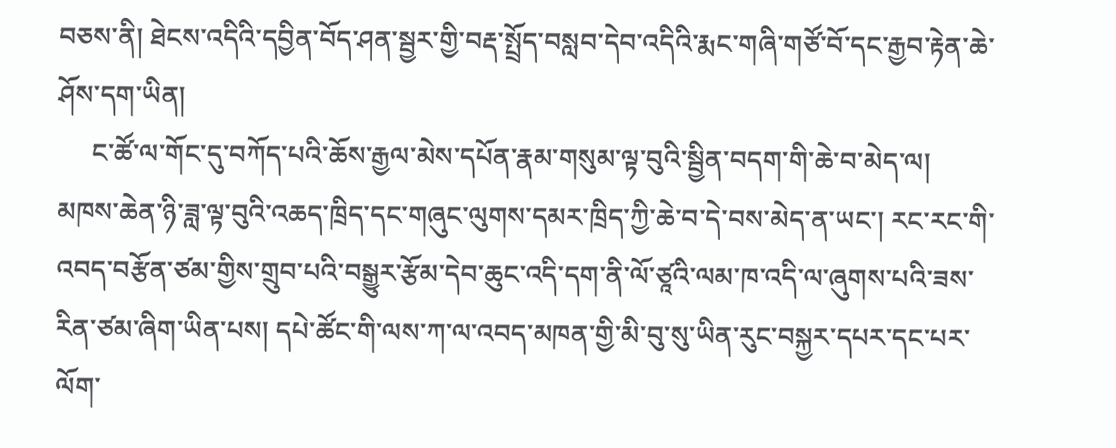བཅས་ནི། ཐེངས་འདིའི་དབྱིན་བོད་ཤན་སྦྱར་གྱི་བརྡ་སྤྲོད་བསླབ་དེབ་འདིའི་རྨང་གཞི་གཙོ་བོ་དང་རྒྱབ་རྟེན་ཆེ་ཤོས་དག་ཡིན།
     ང་ཚོ་ལ་གོང་དུ་བཀོད་པའི་ཆོས་རྒྱལ་མེས་དཔོན་རྣམ་གསུམ་ལྟ་བུའི་སྦྱིན་བདག་གི་ཆེ་བ་མེད་ལ། མཁས་ཆེན་ཉི་ཟླ་ལྟ་བུའི་འཆད་ཁྲིད་དང་གཞུང་ལུགས་དམར་ཁྲིད་ཀྱི་ཆེ་བ་དེ་བས་མེད་ན་ཡང་། རང་རང་གི་འབད་བརྩོན་ཙམ་གྱིས་གྲུབ་པའི་བསྒྱུར་རྩོམ་དེབ་ཆུང་འདི་དག་ནི་ལོ་ཙཱའི་ལམ་ཁ་འདི་ལ་ཞུགས་པའི་ཟས་རིན་ཙམ་ཞིག་ཡིན་པས། དཔེ་ཚོང་གི་ལས་ཀ་ལ་འབད་མཁན་གྱི་མི་བུ་སུ་ཡིན་རུང་བསྐྱར་དཔར་དང་པར་ལོག་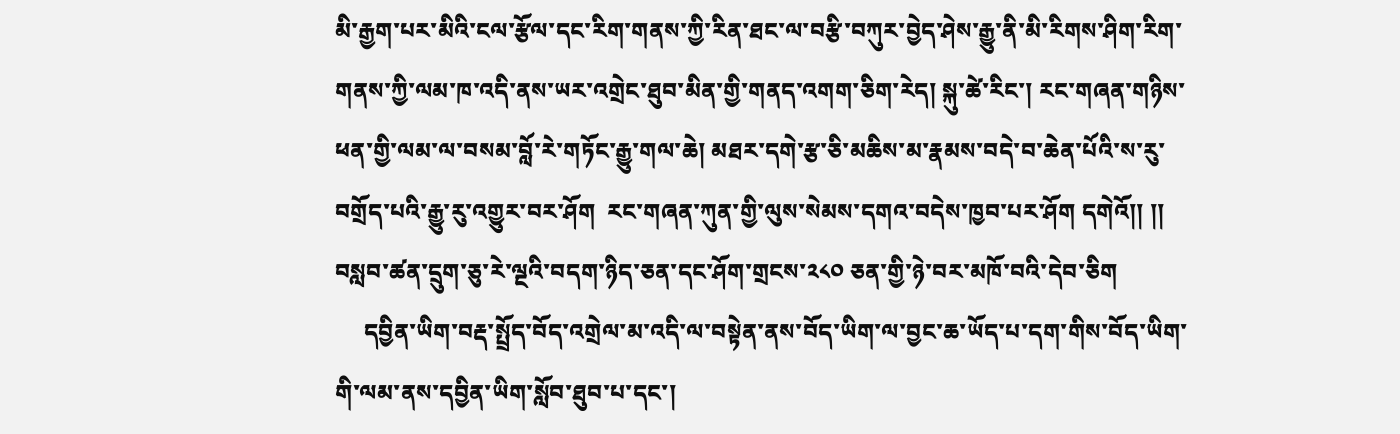མི་རྒྱག་པར་མིའི་ངལ་རྩོལ་དང་རིག་གནས་ཀྱི་རིན་ཐང་ལ་བརྩི་བཀུར་བྱེད་ཤེས་རྒྱུ་ནི་མི་རིགས་ཤིག་རིག་གནས་ཀྱི་ལམ་ཁ་འདི་ནས་ཡར་འགྲེང་ཐུབ་མིན་གྱི་གནད་འགག་ཅིག་རེད། སྐུ་ཚེ་རིང་། རང་གཞན་གཉིས་ཕན་གྱི་ལམ་ལ་བསམ་བློ་རེ་གཏོང་རྒྱུ་གལ་ཆེ། མཐར་དགེ་རྩ་ཅི་མཆིས་མ་རྣམས་བདེ་བ་ཆེན་པོའི་ས་རུ་བགྲོད་པའི་རྒྱུ་རུ་འགྱུར་བར་ཤོག  རང་གཞན་ཀུན་གྱི་ལུས་སེམས་དགའ་བདེས་ཁྱབ་པར་ཤོག དགེའོ།། །།
བསླབ་ཚན་དྲུག་ཅུ་རེ་ལྔའི་བདག་ཉིད་ཅན་དང་ཤོག་གྲངས་༢༨༠ ཅན་གྱི་ཉེ་བར་མཁོ་བའི་དེབ་ཅིག
     དབྱིན་ཡིག་བརྡ་སྤྲོད་བོད་འགྲེལ་མ་འདི་ལ་བསྟེན་ནས་བོད་ཡིག་ལ་བྱང་ཆ་ཡོད་པ་དག་གིས་བོད་ཡིག་གི་ལམ་ནས་དབྱིན་ཡིག་སློབ་ཐུབ་པ་དང་།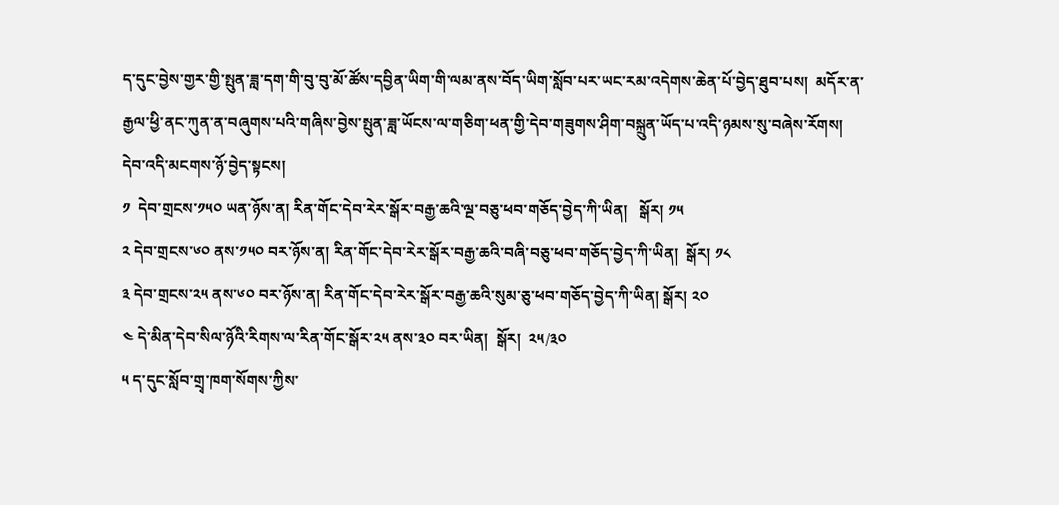ད་དུང་བྱེས་གྱར་གྱི་སྤུན་ཟླ་དག་གི་བུ་བུ་མོ་ཚོས་དབྱིན་ཡིག་གི་ལམ་ནས་བོད་ཡིག་སློབ་པར་ཡང་རམ་འདེགས་ཆེན་པོ་བྱེད་ཐུབ་པས།  མདོར་ན་རྒྱལ་ཕྱི་ནང་ཀུན་ན་བཞུགས་པའི་གཞིས་བྱེས་སྤུན་ཟླ་ཡོངས་ལ་གཅིག་ཕན་གྱི་དེབ་གཟུགས་ཤིག་བསྐྲུན་ཡོད་པ་འདི་ཉམས་སུ་བཞེས་རོགས།
དེབ་འདི་མངགས་ཉོ་བྱེད་སྟངས།
༡  དེབ་གྲངས་༡༥༠ ཡན་ཉོས་ན། རིན་གོང་དེབ་རེར་སྒོར་བརྒྱ་ཆའི་ལྔ་བཅུ་ཕབ་གཅོད་བྱེད་ཀི་ཡིན།   སྒོར། ༡༥
༢ དེབ་གྲངས་༦༠ ནས་༡༥༠ བར་ཉོས་ན། རིན་གོང་དེབ་རེར་སྒོར་བརྒྱ་ཆའི་བཞི་བཅུ་ཕབ་གཅོད་བྱེད་ཀི་ཡིན།  སྒོར། ༡༨
༣ དེབ་གྲངས་༢༥ ནས་༦༠ བར་ཉོས་ན། རིན་གོང་དེབ་རེར་སྒོར་བརྒྱ་ཆའི་སུམ་ཅུ་ཕབ་གཅོད་བྱེད་ཀི་ཡིན། སྒོར། ༢༠
༤ དེ་མིན་དེབ་སིལ་ཉོའི་རིགས་ལ་རིན་གོང་སྒོར་༢༥ ནས་༣༠ བར་ཡིན།  སྒོར།  ༢༥/༣༠
༥ ད་དུང་སློབ་གྲྭ་ཁག་སོགས་ཀྱིས་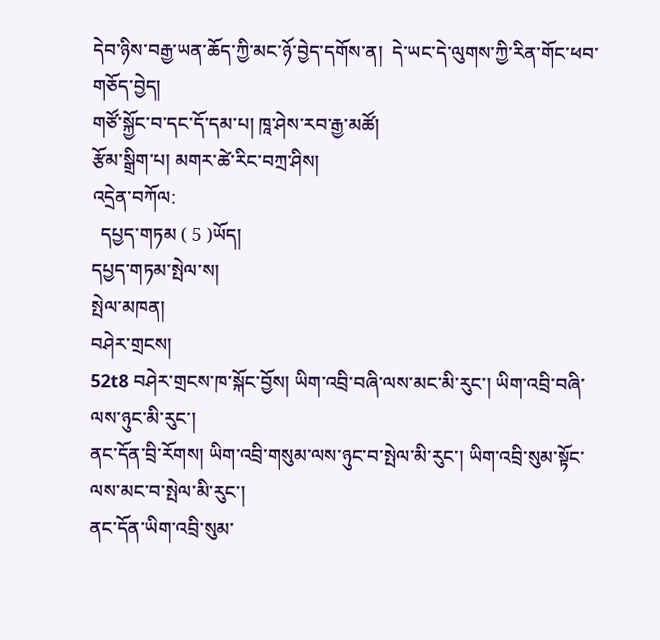དེབ་ཉིས་བརྒྱ་ཡན་ཆོད་ཀྱི་མང་ཉོ་བྱེད་དགོས་ན།  དེ་ཡང་དེ་ལུགས་ཀྱི་རིན་གོང་ཕབ་གཅོད་བྱེད།
གཙོ་སྐྱོང་བ་དང་དོ་དམ་པ། ཁཱ་ཤེས་རབ་རྒྱ་མཚོ།
རྩོམ་སྒྲིག་པ། མགར་ཚེ་རིང་བཀྲ་ཤིས།
འདྲེན་བཀོལ:
  དཔྱད་གཏམ ( 5 )ཡོད།
དཔྱད་གཏམ་སྤེལ་ས།
སྤེལ་མཁན།
བཤེར་གྲངས།
52t8 བཤེར་གྲངས་ཁ་སྐོང་བྱོས། ཡིག་འབྲི་བཞི་ལས་མང་མི་རུང་། ཡིག་འབྲི་བཞི་ལས་ཉུང་མི་རུང་།
ནང་དོན་བྲི་རོགས། ཡིག་འབྲི་གསུམ་ལས་ཉུང་བ་སྤེལ་མི་རུང་། ཡིག་འབྲི་སུམ་སྟོང་ལས་མང་བ་སྤེལ་མི་རུང་།
ནང་དོན་ཡིག་འབྲི་སུམ་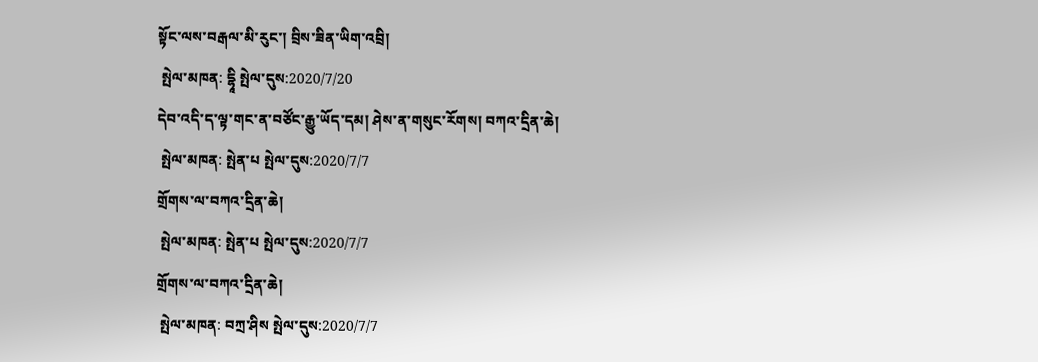སྟོང་ལས་བརྒལ་མི་རུང་། བྲིས་ཟིན་ཡིག་འབྲི།
 སྤེལ་མཁན: དྷཱི སྤེལ་དུས:2020/7/20
དེབ་འདི་ད་ལྟ་གང་ན་བཙོང་རྒྱུ་ཡོད་དམ། ཤེས་ན་གསུང་རོགས། བཀའ་དྲིན་ཆེ།
 སྤེལ་མཁན: སྤེན་པ སྤེལ་དུས:2020/7/7
གྲོགས་ལ་བཀའ་དྲིན་ཆེ།
 སྤེལ་མཁན: སྤེན་པ སྤེལ་དུས:2020/7/7
གྲོགས་ལ་བཀའ་དྲིན་ཆེ།
 སྤེལ་མཁན: བཀྲ་ཤིས སྤེལ་དུས:2020/7/7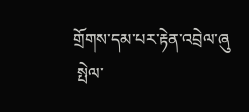གྲོགས་དམ་པར་རྟེན་འབྲེལ་ཞུ
 སྤེལ་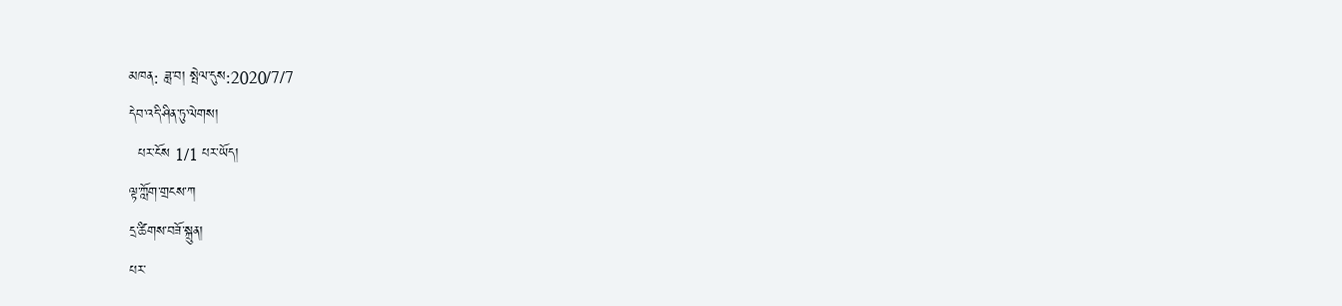མཁན: ཟླ་བ། སྤེལ་དུས:2020/7/7
དེབ་འདི་ཤིན་ཏུ་ལེགས།
  པར་ངོས 1/1 པར་ཡོད།
ལྟ་ཀློག་གྲངས་ཀ
དྲ་ཚིགས་བཟོ་སྐྲུན།
པར་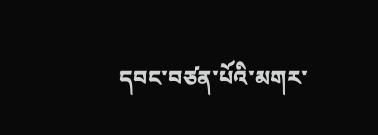དབང་བཙན་པོའི་མགར་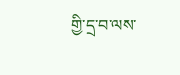གྱི་དྲ་བ་ལས་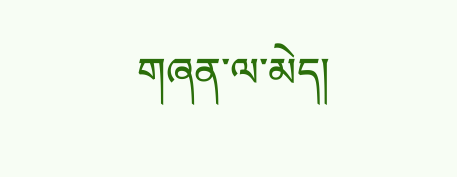གཞན་ལ་མེད།